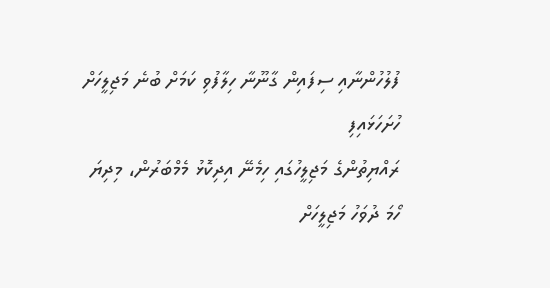ފުލުހުންނާއި ސިފައިން ގާނޫނާ ހިލާފުވި ކަމަށް ބުނެ މަޖިލީހަށް ހުށަހަޅައިފި
ރައްޔިތުންގެ މަޖިލީހުގައި ހިމެނޭ އިދިކޮޅު މެމްބަރުން، މިދިޔަ ހޯމަ ދުވަހު މަޖިލީހަށް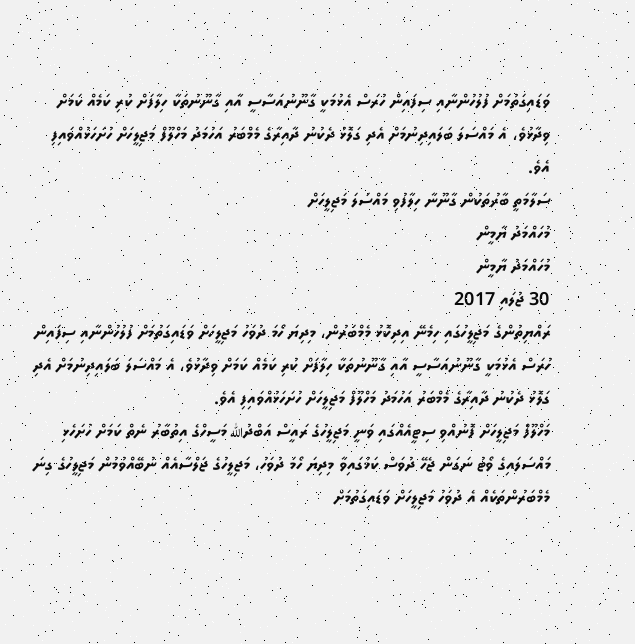ވަޑައިގަތުމަށް ފުލުހުންނާއި ސިފައިން ހުރަސް އެޅުމަކީ ގާނޫނުއަސާސީ އާއި ގާނޫނުތަކާ ހިލާފަށް ކުރި ކަމެއް ކަމަށް ވިދާޅުވެ، އެ މައްސަލަ ބަލައިދިނުމަށް އެދި ގަލޮޅު ދެކުނު ދާއިރާގެ މެމްބަރު އަހުމަދު މަހްލޫފް މަޖިލީހަށް ހުށަހަޅުއްވައިފި އެވެ.
ސަލާމަތީ ބާރުތަކުން ގާނޫނާ ހިލާފުވި މައްސަލަ މަޖިލީހަށް
މުހައްމަދު ޔާމީން
މުހައްމަދު ޔާމީން
30 ޖުލައި 2017
ރައްޔިތުންގެ މަޖިލީހުގައި ހިމެނޭ އިދިކޮޅު މެމްބަރުން، މިދިޔަ ހޯމަ ދުވަހު މަޖިލީހަށް ވަޑައިގަތުމަށް ފުލުހުންނާއި ސިފައިން ހުރަސް އެޅުމަކީ ގާނޫނުއަސާސީ އާއި ގާނޫނުތަކާ ހިލާފަށް ކުރި ކަމެއް ކަމަށް ވިދާޅުވެ، އެ މައްސަލަ ބަލައިދިނުމަށް އެދި ގަލޮޅު ދެކުނު ދާއިރާގެ މެމްބަރު އަހުމަދު މަހްލޫފް މަޖިލީހަށް ހުށަހަޅުއްވައިފި އެވެ.
މަހްލޫފް މަޖިލީހަށް ފޮނުއްވި ސިޓީއެއްގައި ވަނީ މަޖިލީހުގެ ރައީސް އަބްދުالله މަސީހްގެ އިތުބާރު ނެތް ކަމަށް ހުށަހެޅި މައްސަލައިގެ ވޯޓު ނަގަން ޖެހޭ ދުވަސް ކަމުގައިވާ މިދިޔަ ހޯމަ ދުވަހު، މަޖިލީހުގެ ޖަލްސާއެއް ނުބޭއްވުމުން މަޖިލީހުގެ ގިނަ މެމްބަރުންތަކެއް އެ ދުވަހު މަޖިލީހަށް ވަޑައިގަތުމަށް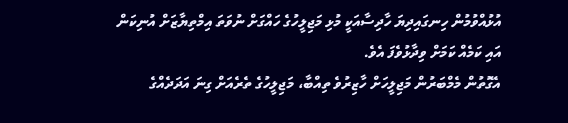އުޅުއްވުމުން ހިނގައިދިޔަ ހާދިސާއަކީ މުޅި މަޖިލީހުގެ ހައްގަށް ނުވަތަ އިމްތިޔާޒަށް އުނިކަން އައި ކަމެއް ކަމަށް ވިދާޅުވެފަ އެވެ.
އެގޮތުން މެމްބަރުން މަޖިލީހަށް ހާޒިރުވެ ތިއްބާ، މަޖިލީހުގެ ތެރެއަށް ގިނަ އަދަދެއްގެ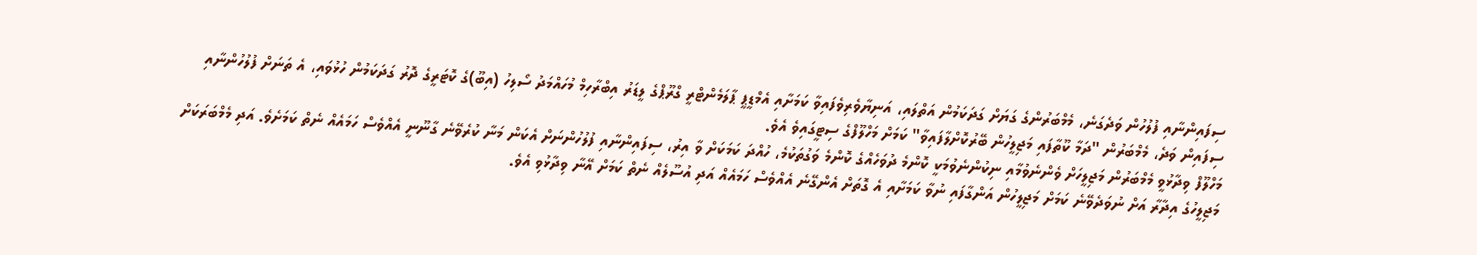ސިފައިންނާއި ފުލުހުން ވަދެގަނެ، މެމްބަރުންގެ ގަޔަށް ގަދަކަމުން އަތްލައި، އަނިޔާވެރިވެފައިވާ ކަމަށާއި އެމްޑީޕީ ޕާލަމެންޓްރީ ގްރޫޕްގެ ލީޑަރު އިބްރާހިމް މުހައްމަދު ސޯލިހު (އިބޫ)ގެ ކޮޓަރީގެ ދޮރު ގަދަކަމުން ހުޅުވައި، އެ ތަނަށް ފުލުހުންނާއި ސިފައިން ވަދެ، މެމްބަރުން "ދަމާ ކޫތާފައި މަޖިލީހުން ބޭރުކޮށްލާފައިވާ" ކަމަށް މަހްލޫފްގެ ސިޓީގައިވެ އެވެ.
މަހްލޫފް ވިދާޅުވީ މެމްބަރުން މަޖިލީހަށް ވެންނެވުމާއި ނިކުންނެވުމަކީ ކޮންމެ ދުވަހެއްގެ ކޮންމެ ވަގުތަކުމެ، ހުއްދަ ކަމަކަށް ވާ އިރު، ސިފައިންނާއި ފުލުހުންނަށް އެކަން މަނާ ކުރެވޭނެ ގާނޫނީ އެއްވެސް ހަމައެއް ނެތް ކަމަށެވެ. އަދި މެމްބަރަކަށް މަޖިލީހުގެ އިދާރާ އަށް ނުވަދެވޭނެ ކަމަށް މަޖިލީހުން އަންގާފައި ނުވާ ކަމަށާއި އެ ގޮތަށް އެންގޭނެ އެއްވެސް ހަމައެއް އަދި އުސޫލެއް ނެތް ކަމަށް އޭނާ ވިދާޅުވި އެވެ.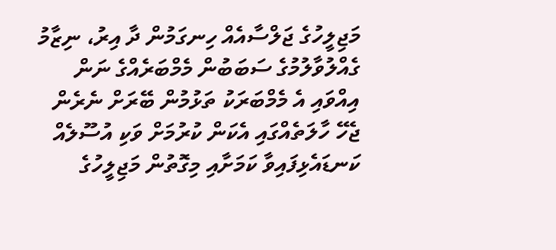މަޖިލީހުގެ ޖަލްސާއެއް ހިނގަމުން ދާ އިރު، ނިޒާމު ގެއްލުވާލުމުގެ ސަބަބުން މެމްބަރެއްގެ ނަން އިއްވައި އެ މެމްބަރަކު ތަޅުމުން ބޭރަށް ނެރެން ޖެހޭ ހާލަތެއްގައި އެކަން ކުރުމަށް ވަކި އުސޫލެއް ކަނޑައެޅިފައިވާ ކަމަށާއި މިގޮތުން މަޖިލީހުގެ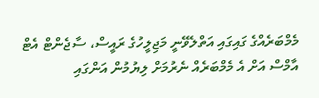މެމްބަރެއްގެ ގައިގައި އަތްލެވޭނީ މަޖިލީހުގެ ރައީސް، ސާޖެންޓް އެޓް އާމްސް އަށް އެ މެމްބަރެއް ނެރުމަށް ލިޔުމުން އަންގައި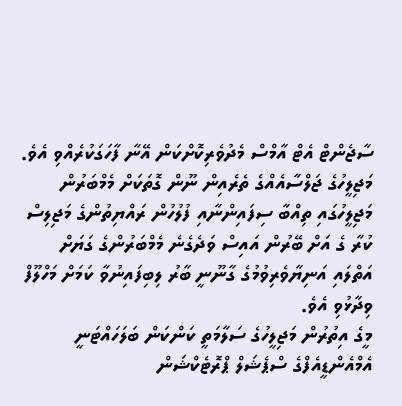ސާޖެންޓް އެޓް އާމްސް މެދުވެރިކޮށްކަން އޭނާ ފާހަގަކުރެއްވި އެވެ.
މަޖިލީހުގެ ޖަލްސާއެއްގެ ތެރެއިން ނޫން ގޮތަކަށް މެމްބަރުން މަޖިލީހުގައި ތިއްބާ ސިފައިންނާއި ފުލުހުން ރައްޔިތުންގެ މަޖިލިސް ކުރާ ގެ އަށް ބޭރުން އައިސް ވަދެގެނެ މެމްބަރުންގެ ގަޔަށް އަތްލައި އަނިޔާވެރިވުމުގެ ގާނޫނީ ބާރު ލިބިފައިނުވާ ކަމަށް މަހްލޫފް ވިދާޅުވި އެވެ.
މީގެ އިތުރުން މަޖިލީހުގެ ސަލާމަތީ ކަންކަން ބަލަހައްޓަނީ އެމްއެންޑީއެފްގެ ސްޕެޝަލް ޕްރޮޓެކްޝަން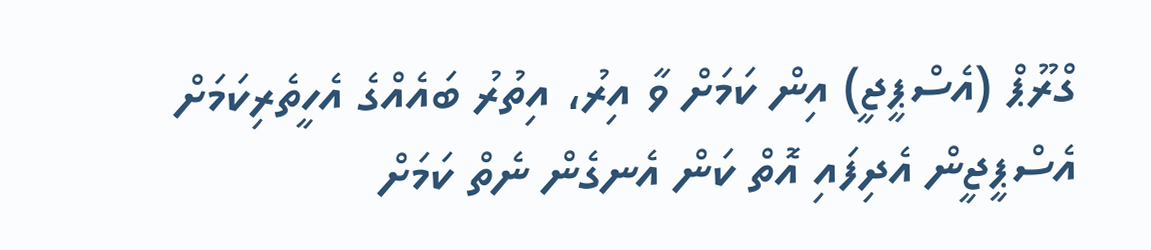ގްރޫޕް (އެސްޕީޖީ) އިން ކަމަށް ވާ އިރު، އިތުރު ބައެއްގެ އެހީތެރިކަމަށް އެސްޕީޖީން އެދިފައި އޮތް ކަން އެނގެން ނެތް ކަމަށް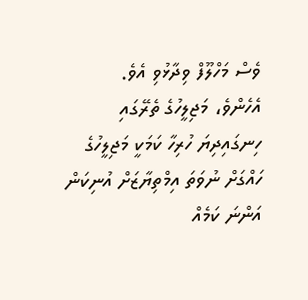ވެސް މަހްލޫފް ވިދާޅުވި އެވެ.
އެހެންވެ، މަޖިލީހުގެ ތެރޭގައި ހިނގައިދިޔަ ހުރިހާ ކަމަކީ މަޖިލީހުގެ ހައްގަށް ނުވަތަ އިމްތިޔާޒަށް އުނިކަން އަންނަ ކަމެއް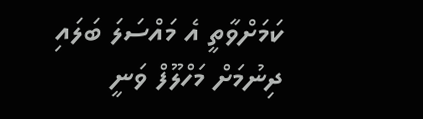ކަމަށްވާތީ އެ މައްސަލަ ބަލައި ދިނުމަށް މަހްލޫފް ވަނީ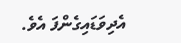އެދިވަޑައިގެންފަ އެވެ.